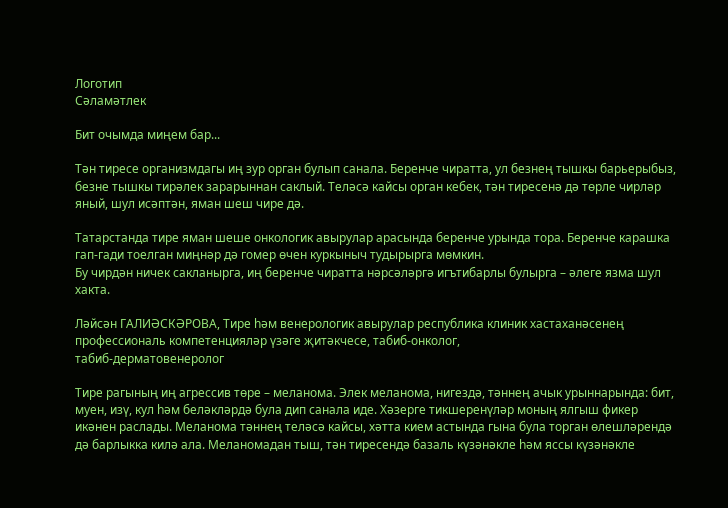Логотип
Сәламәтлек

Бит очымда миңем бар...

Тән тиресе организмдагы иң зур орган булып санала. Беренче чиратта, ул безнең тышкы барьерыбыз, безне тышкы тирәлек зарарыннан саклый. Теләсә кайсы орган кебек, тән тиресенә дә төрле чирләр яный, шул исәптән, яман шеш чире дә.

Татарстанда тире яман шеше онкологик авырулар арасында беренче урында тора. Беренче карашка гап-гади тоелган миңнәр дә гомер өчен куркыныч тудырырга мөмкин.
Бу чирдән ничек сакланырга, иң беренче чиратта нәрсәләргә игътибарлы булырга – әлеге язма шул хакта.

Ләйсән ГАЛИӘСКӘРОВА, Тире һәм венерологик авырулар республика клиник хастаханәсенең профессиональ компетенцияләр үзәге җитәкчесе, табиб-онколог,
табиб-дерматовенеролог

Тире рагының иң агрессив төре – меланома. Элек меланома, нигездә, тәннең ачык урыннарында: бит, муен, изү, кул һәм беләкләрдә була дип санала иде. Хәзерге тикшеренүләр моның ялгыш фикер икәнен раслады. Меланома тәннең теләсә кайсы, хәтта кием астында гына була торган өлешләрендә дә барлыкка килә ала. Меланомадан тыш, тән тиресендә базаль күзәнәкле һәм яссы күзәнәкле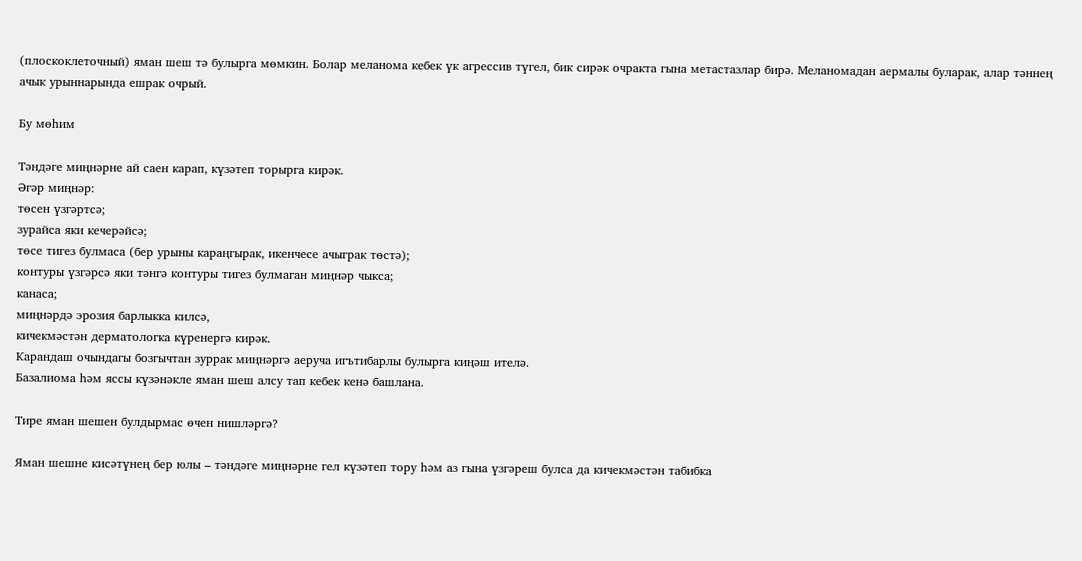(плоскоклеточный) яман шеш тә булырга мөмкин. Болар меланома кебек үк агрессив түгел, бик сирәк очракта гына метастазлар бирә. Меланомадан аермалы буларак, алар тәннең ачык урыннарында ешрак очрый.

Бу мөһим

Тәндәге миңнәрне ай саен карап, күзәтеп торырга кирәк.
Әгәр миңнәр:
төсен үзгәртсә;
зурайса яки кечерәйсә;
төсе тигез булмаса (бер урыны караңгырак, икенчесе ачыграк төстә);
контуры үзгәрсә яки тәнгә контуры тигез булмаган миңнәр чыкса;
канаса;
миңнәрдә эрозия барлыкка килсә,
кичекмәстән дерматологка күренергә кирәк.
Карандаш очындагы бозгычтан зуррак миңнәргә аеруча игътибарлы булырга киңәш ителә.
Базалиома һәм яссы күзәнәкле яман шеш алсу тап кебек кенә башлана.

Тире яман шешен булдырмас өчен нишләргә?

Яман шешне кисәтүнең бер юлы – тәндәге миңнәрне гел күзәтеп тору һәм аз гына үзгәреш булса да кичекмәстән табибка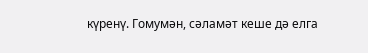күренү. Гомумән, сәламәт кеше дә елга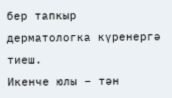бер тапкыр дерматологка күренергә тиеш.
Икенче юлы – тән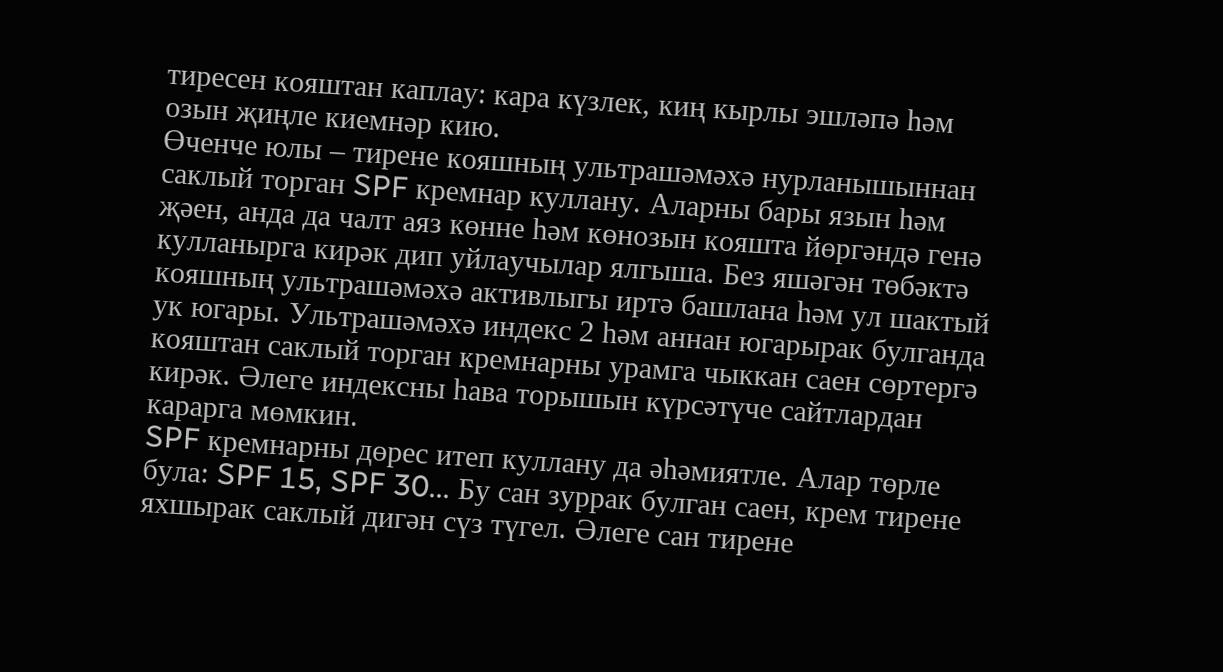тиресен кояштан каплау: кара күзлек, киң кырлы эшләпә һәм озын җиңле киемнәр кию.
Өченче юлы – тирене кояшның ультрашәмәхә нурланышыннан саклый торган SPF кремнар куллану. Аларны бары язын һәм җәен, анда да чалт аяз көнне һәм көнозын кояшта йөргәндә генә кулланырга кирәк дип уйлаучылар ялгыша. Без яшәгән төбәктә кояшның ультрашәмәхә активлыгы иртә башлана һәм ул шактый ук югары. Ультрашәмәхә индекс 2 һәм аннан югарырак булганда кояштан саклый торган кремнарны урамга чыккан саен сөртергә кирәк. Әлеге индексны һава торышын күрсәтүче сайтлардан карарга мөмкин.
SPF кремнарны дөрес итеп куллану да әһәмиятле. Алар төрле була: SPF 15, SPF 30... Бу сан зуррак булган саен, крем тирене яхшырак саклый дигән сүз түгел. Әлеге сан тирене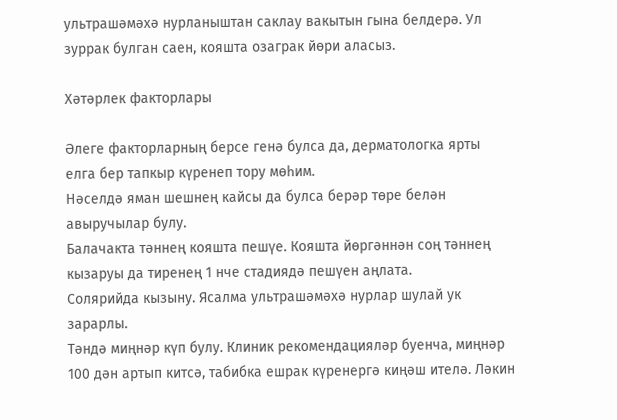ультрашәмәхә нурланыштан саклау вакытын гына белдерә. Ул зуррак булган саен, кояшта озаграк йөри аласыз.

Хәтәрлек факторлары

Әлеге факторларның берсе генә булса да, дерматологка ярты елга бер тапкыр күренеп тору мөһим.
Нәселдә яман шешнең кайсы да булса берәр төре белән авыручылар булу.
Балачакта тәннең кояшта пешүе. Кояшта йөргәннән соң тәннең кызаруы да тиренең 1 нче стадиядә пешүен аңлата.
Солярийда кызыну. Ясалма ультрашәмәхә нурлар шулай ук зарарлы.
Тәндә миңнәр күп булу. Клиник рекомендацияләр буенча, миңнәр 100 дән артып китсә, табибка ешрак күренергә киңәш ителә. Ләкин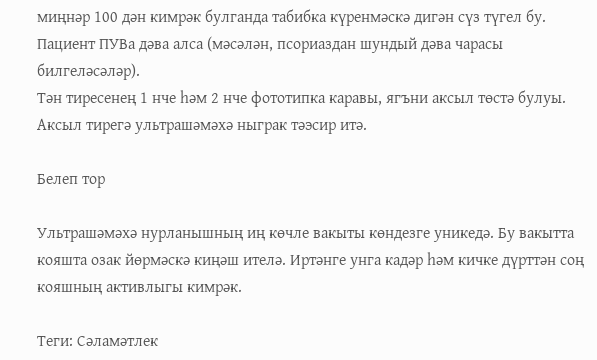миңнәр 100 дән кимрәк булганда табибка күренмәскә дигән сүз түгел бу.
Пациент ПУВа дәва алса (мәсәлән, псориаздан шундый дәва чарасы билгеләсәләр).
Тән тиресенең 1 нче һәм 2 нче фототипка каравы, ягъни аксыл төстә булуы. Аксыл тирегә ультрашәмәхә ныграк тәэсир итә.

Белеп тор

Ультрашәмәхә нурланышның иң көчле вакыты көндезге уникедә. Бу вакытта кояшта озак йөрмәскә киңәш ителә. Иртәнге унга кадәр һәм кичке дүрттән соң кояшның активлыгы кимрәк.

Теги: Сәламәтлек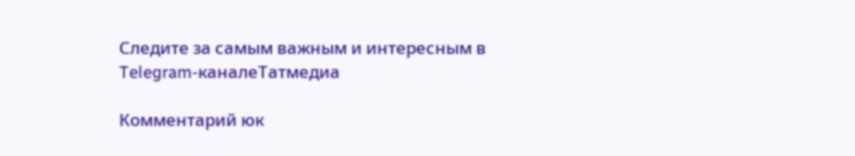Следите за самым важным и интересным в Telegram-каналеТатмедиа

Комментарий юк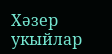Хәзер укыйлар